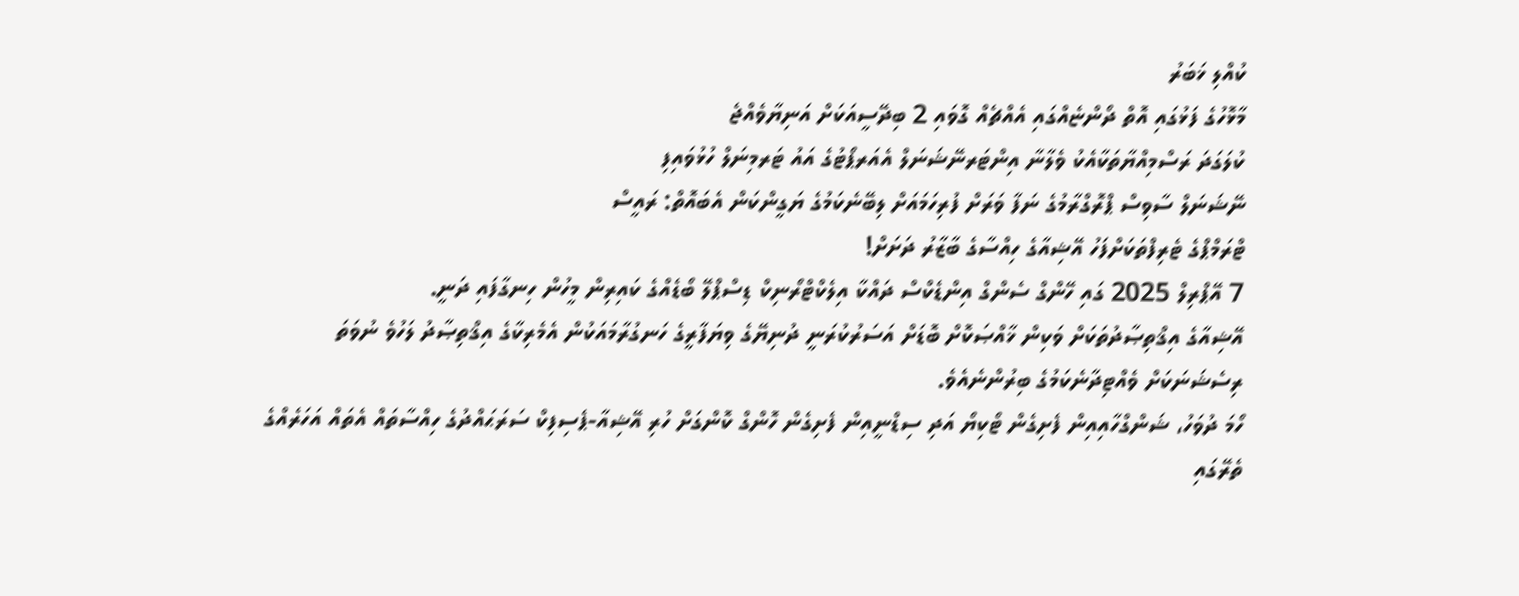ކުއްލި ޚަބަރު
މާޅޮހުގެ ފަޅުގައި އޮތް ދޯންޏެއްގައި އެއްޗެއް ގޮވައި 2 ބިދޭސީއަކަށް އަނިޔާވެއްޖެ
ކުލަގަދަ ރަސްމިއްޔާތަކާއެކު ވެލާނާ އިންޓަރނޭޝަނަލް އެއަރޕޯޓުގެ އައު ޓަރމިނަލް ހުޅުވައިފި
ނޭޝަނަލް ސާވިސް ޕްރޮގްރާމުގެ ނަފާ ވަރަށް ފުރިހަމައަށް ލިބޭނެކަމުގެ ޔަގީންކަން އެބައޮތް: ރައީސް
ޓްރަމްޕްގެ ޓެރިފްތަކަށްފަހު އޭޝިއާގެ ހިއްސާގެ ބާޒާރު ދަށަށް!
7 އޭޕްރިލް 2025 ގައި ހޭންގް ސެންގް އިންޑެކްސް ދައްކާ އިލެކްޓްރޯނިކް ޑިސްޕްލޭ ބޯޑެއްގެ ކައިރިން މީހުން ހިނގާފައި ދަނީ.
އޭޝިއާގެ އިޤްތިޞާދުތަކަށް ވަކިން ޚާއްޞަކޮށް ބޮޑަށް އަސަރުކުރަނީ ދުނިޔޭގެ ވިޔަފާރީގެ ހަނގުރާމައަކުން އެމެރިކާގެ އިޤްތިޞާދު ލަހުވެ ނުވަތަ ރިސެޝަނަކަށް ވެއްޓިދާނެކަމުގެ ބިރުންނެއެވެ.
ހޯމަ ދުވަހު، ޝަންގްހާއިއިން ފެށިގެން ޓޯކިޔޯ އަދި ސިޑްނީއިން ފެށިގެން ހޮންގް ކޮންގަށް ހުރި އޭޝިއާ-ޕެސިފިކް ސަރަޙައްދުގެ ހިއްސާތައް އެތައް އަހަރެއްގެ ތެރޭގައި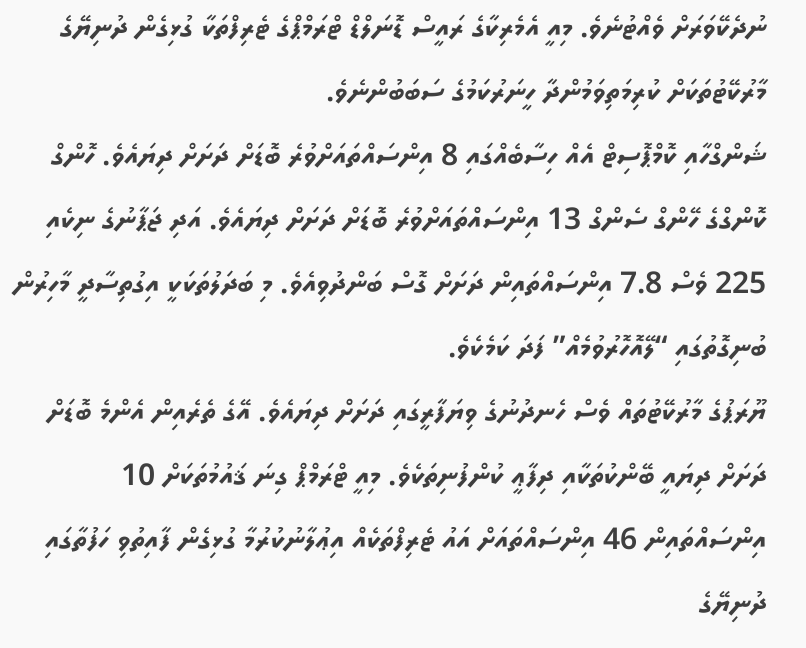ނުދެކޭވަރަށް ވެއްޓުނެވެ. މިއީ އެމެރިކާގެ ރައީސް ޑޮނަލްޑް ޓްރަމްޕްގެ ޓެރިފްތަކާ ގުޅިގެން ދުނިޔޭގެ މާރުކޭޓުތަކަށް ކުރިމަތިވަމުންދާ ހީނަރުކަމުގެ ސަބަބުންނެވެ.
ޝަންގްހާއި ކޮމްޕޮސިޓް އެއް ހިސާބެއްގައި 8 އިންސައްތައަށްވުރެ ބޮޑަށް ދަށަށް ދިޔައެވެ. ހޮންގް ކޮންގްގެ ހޭންގް ސެންގް 13 އިންސައްތައަށްވުރެ ބޮޑަށް ދަށަށް ދިޔައެވެ. އަދި ޖަޕާނުގެ ނިކެއި 225 ވެސް 7.8 އިންސައްތައިން ދަށަށް ގޮސް ބަންދުވިއެވެ. މި ބަދަލުތަކަކީ އިގުތިސާދީ މާހިރުން ބުނިގޮތުގައި “ލޭއޮހޮރުވުމެއް” ފަދަ ކަމެކެވެ.
ޔޫރަޕުގެ މާރުކޭޓުތައް ވެސް ހެނދުނުގެ ވިޔަފާރީގައި ދަށަށް ދިޔައެވެ. އޭގެ ތެރެއިން އެންމެ ބޮޑަށް ދަށަށް ދިޔައީ ބޭންކުތަކާއި ދިފާޢީ ކުންފުނިތަކެވެ. މިއީ ޓްރަމްޕް ގިނަ ޤައުމުތަކަށް 10 އިންސައްތައިން 46 އިންސައްތައަށް އައު ޓެރިފްތަކެއް އިޢުލާނުކުރުމާ ގުޅިގެން ފާއިތުވި ހަފުތާގައި ދުނިޔޭގެ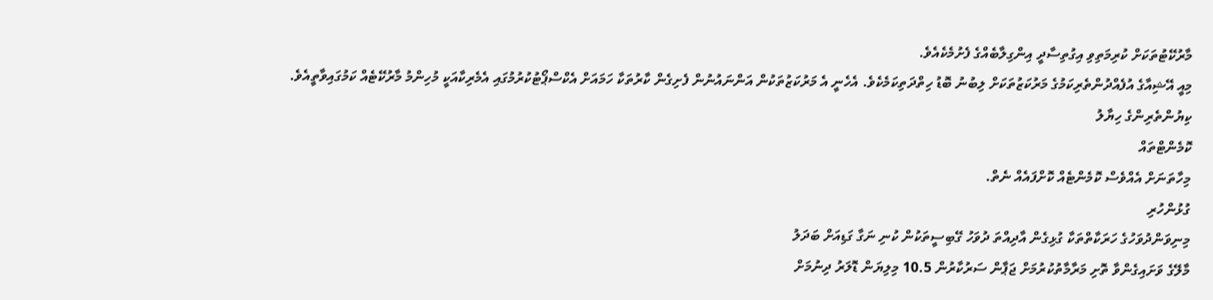މާރުކޭޓުތަކަށް ކުރިމަތިވި އިގުތިސާދީ އިންގިލާބެއްގެ ފެށުމެކެއެވެ.
މިއީ އޭޝިއާގެ އުފެއްދުންތެރިކަމުގެ މަރުކަޒުތަކަށް ލިބުނު ބޮޑު ހިތްދަތިކަމެކެވެ. އެހެނީ އެ މަރުކަޒުތަކުން އަންނައުނުން ފެށިގެން ކާރުތަކާ ހަމައަށް އެކްސްޕޯޓުކުރުމުގައި އެމެރިކާއަކީ މުހިންމު މާރުކޭޓެއް ކަމުގައިވާތީއެވެ.
ކިޔުންތެރިންގެ ހިޔާލު
ކޮމެންޓްތައް
މިހާތަނަށް އެއްވެސް ކޮމެންޓެއް ކޮށްފައެއް ނެތް.
ގުޅުންހުރި
މިނިވަންދުވަހުގެ ހަރަކާތްތަކާ ގުޅިގެން އާދިއްތަ ދުވަހު ގޭބިސީތަކުން ކުނި ނަގާ ގަޑިއަށް ބަދަލު
މާލޭގެ ވަށައިގެންވާ ތޮށި މަރާމާތުކުރުމަށް ޖަޕާން ސަރުކާރުން 10.5 މިލިޔަން ޑޮލަރު ދިނުމަށް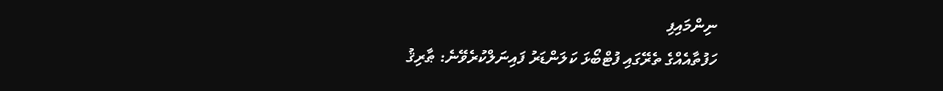ނިންމައިފި
ހަފުތާއެއްގެ ތެރޭގައި ފުޓްބޯޅަ ކަލަންޑަރު ފައިނަލްކުރެވޭނެ: ޠާރިޤު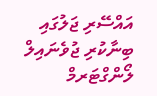އައްސޭރި ޖަލުގައި ބިނާކުރި ޖުވެނައިލް ލޯންގްޓަރމް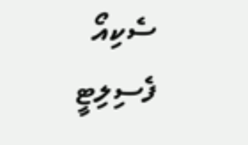ސެކިއޯ ފެސިލިޓީ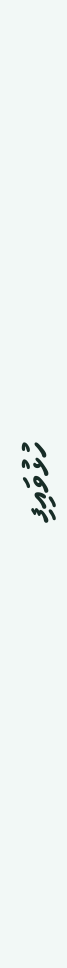ހުޅުވައިފި